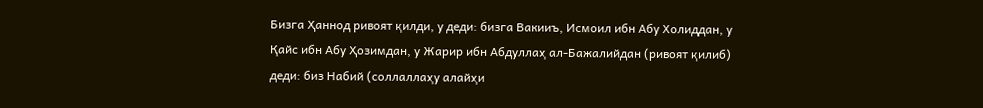Бизга Ҳаннод ривоят қилди, у деди: бизга Вакииъ, Исмоил ибн Абу Холиддан, у Қайс ибн Абу Ҳозимдан, у Жарир ибн Абдуллаҳ ал-Бажалийдан (ривоят қилиб) деди: биз Набий (соллаллаҳу алайҳи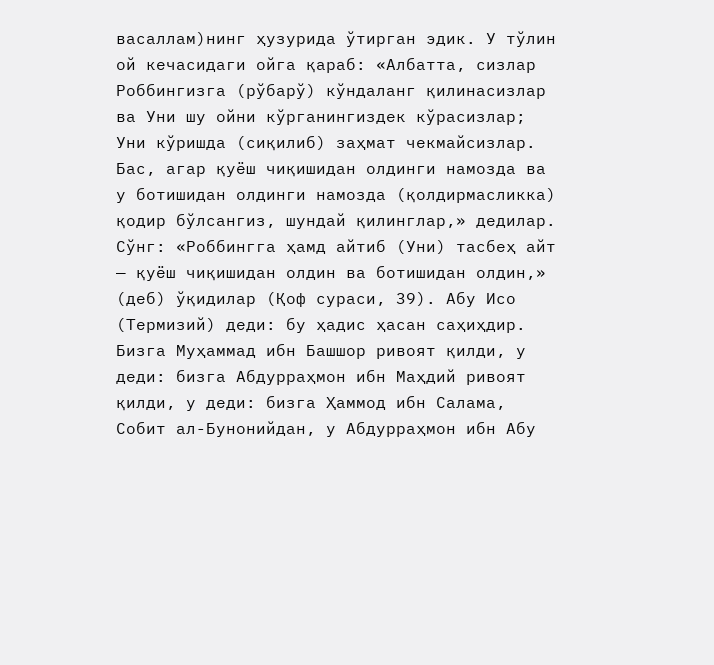васаллам)нинг ҳузурида ўтирган эдик. У тўлин ой кечасидаги ойга қараб: «Албатта, сизлар Роббингизга (рўбарў) кўндаланг қилинасизлар ва Уни шу ойни кўрганингиздек кўрасизлар; Уни кўришда (сиқилиб) заҳмат чекмайсизлар. Бас, агар қуёш чиқишидан олдинги намозда ва у ботишидан олдинги намозда (қолдирмасликка) қодир бўлсангиз, шундай қилинглар,» дедилар. Сўнг: «Роббингга ҳамд айтиб (Уни) тасбеҳ айт — қуёш чиқишидан олдин ва ботишидан олдин,» (деб) ўқидилар (Қоф сураси, 39). Абу Исо (Термизий) деди: бу ҳадис ҳасан саҳиҳдир.
Бизга Муҳаммад ибн Башшор ривоят қилди, у деди: бизга Абдурраҳмон ибн Маҳдий ривоят қилди, у деди: бизга Ҳаммод ибн Салама, Собит ал-Бунонийдан, у Абдурраҳмон ибн Абу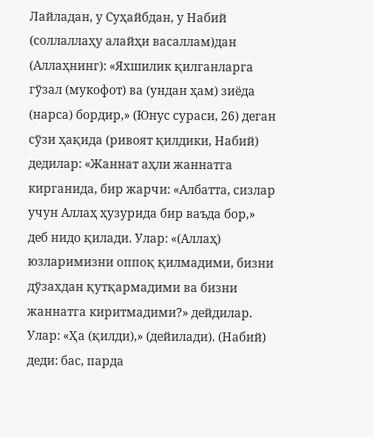Лайладан, у Суҳайбдан, у Набий (соллаллаҳу алайҳи васаллам)дан (Аллаҳнинг): «Яхшилик қилганларга гўзал (мукофот) ва (ундан ҳам) зиёда (нарса) бордир,» (Юнус сураси, 26) деган сўзи ҳақида (ривоят қилдики, Набий) дедилар: «Жаннат аҳли жаннатга кирганида, бир жарчи: «Албатта, сизлар учун Аллаҳ ҳузурида бир ваъда бор,» деб нидо қилади. Улар: «(Аллаҳ) юзларимизни оппоқ қилмадими, бизни дўзахдан қутқармадими ва бизни жаннатга киритмадими?» дейдилар. Улар: «Ҳа (қилди),» (дейилади). (Набий) деди: бас, парда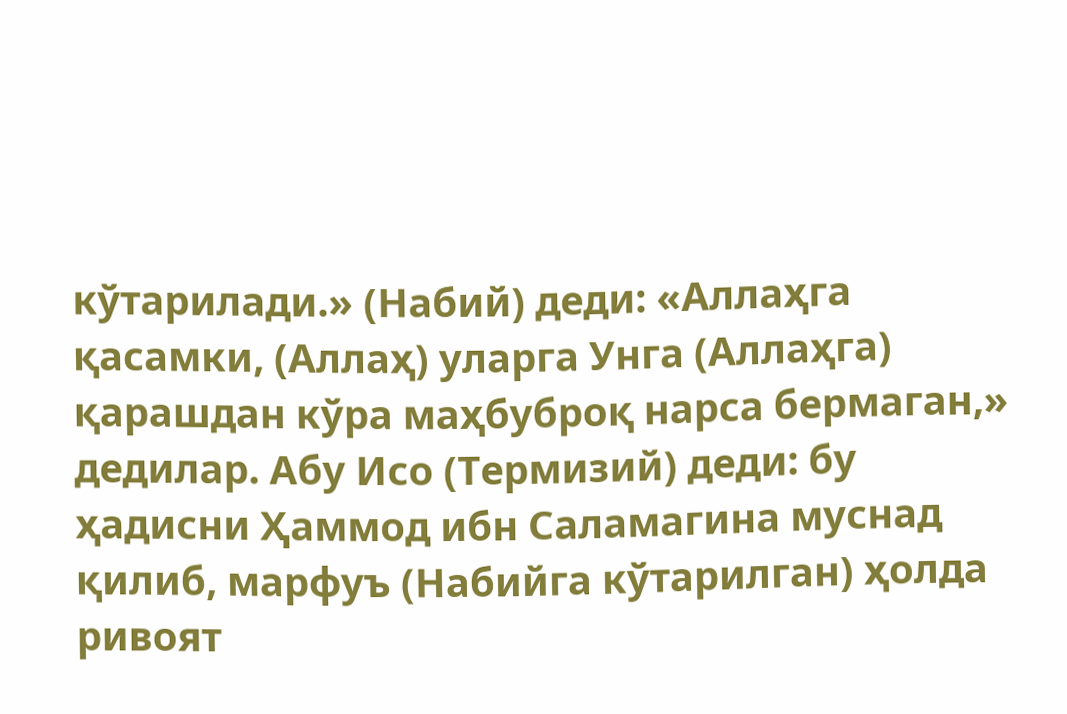кўтарилади.» (Набий) деди: «Аллаҳга қасамки, (Аллаҳ) уларга Унга (Аллаҳга) қарашдан кўра маҳбуброқ нарса бермаган,» дедилар. Абу Исо (Термизий) деди: бу ҳадисни Ҳаммод ибн Саламагина муснад қилиб, марфуъ (Набийга кўтарилган) ҳолда ривоят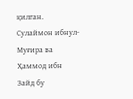қилган. Сулаймон ибнул-Муғира ва Ҳаммод ибн Зайд бу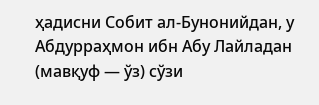ҳадисни Собит ал-Бунонийдан, у Абдурраҳмон ибн Абу Лайладан (мавқуф — ўз) сўзи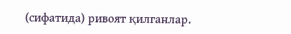(сифатида) ривоят қилганлар.